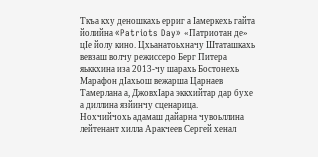Ткъа кху деношкахь ерриг а Iамеркехь гайта йолийна «Patriots Day» «Патриотан де» цIе йолу кино. Цхьанатоьхначу Штаташкахь вевзаш волчу режиссеро Берг Питера яьккхина иза 2013-чу шарахь Бостонехь Марафон дIахьош вежарша Царнаев Тамерлана а, ДжовхIара эккхийтар дар бухе а диллина язйинчу сценарица.
Нохчийчохь адамаш дайарна чувоьллина лейтенант хилла Аракчеев Сергей хенал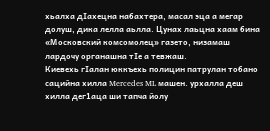хьалха дIахецна набахтера, масал эца а мегар долуш, дика лелла аьлла. Цунах лаьцна хаам бина «Московский комсомолец» газето, низамаш лардочу органашна тIе а тевжаш.
Киевехь гIалан юккъехь полицин патрулан тобано сацийна хилла Mercedes ML машен. урхалла деш хилла дег1аца ши тапча йолу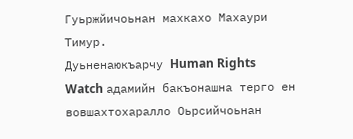Гуьржйичоьнан махкахо Махаури Тимур.
Дуьненаюкъарчу Human Rights Watch адамийн бакъонашна терго ен вовшахтохаралло Оьрсийчоьнан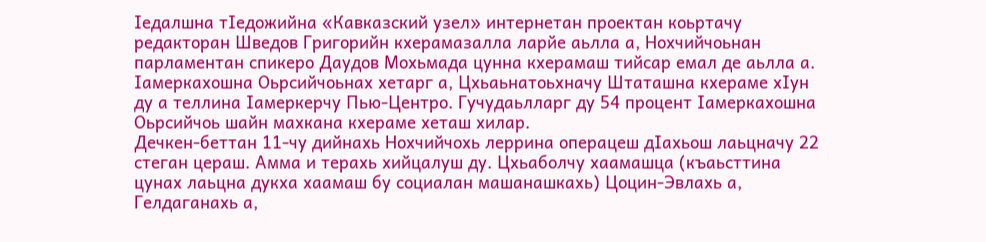Iедалшна тIедожийна «Кавказский узел» интернетан проектан коьртачу редакторан Шведов Григорийн кхерамазалла ларйе аьлла а, Нохчийчоьнан парламентан спикеро Даудов Мохьмада цунна кхерамаш тийсар емал де аьлла а.
Iамеркахошна Оьрсийчоьнах хетарг а, Цхьаьнатоьхначу Штаташна кхераме хIун ду а теллина Iамеркерчу Пью-Центро. Гучудаьлларг ду 54 процент Iамеркахошна Оьрсийчоь шайн махкана кхераме хеташ хилар.
Дечкен-беттан 11-чу дийнахь Нохчийчохь леррина операцеш дIахьош лаьцначу 22 стеган цераш. Амма и терахь хийцалуш ду. Цхьаболчу хаамашца (къаьсттина цунах лаьцна дукха хаамаш бу социалан машанашкахь) Цоцин-Эвлахь а, Гелдаганахь а,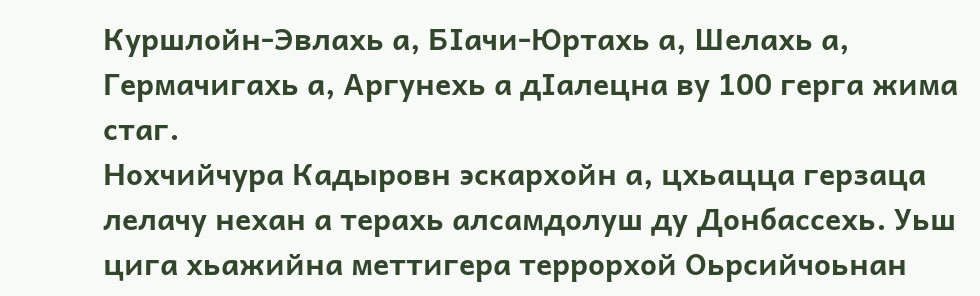Куршлойн-Эвлахь а, БIачи-Юртахь а, Шелахь а, Гермачигахь а, Аргунехь а дIалецна ву 100 герга жима стаг.
Нохчийчура Кадыровн эскархойн а, цхьацца герзаца лелачу нехан а терахь алсамдолуш ду Донбассехь. Уьш цига хьажийна меттигера террорхой Оьрсийчоьнан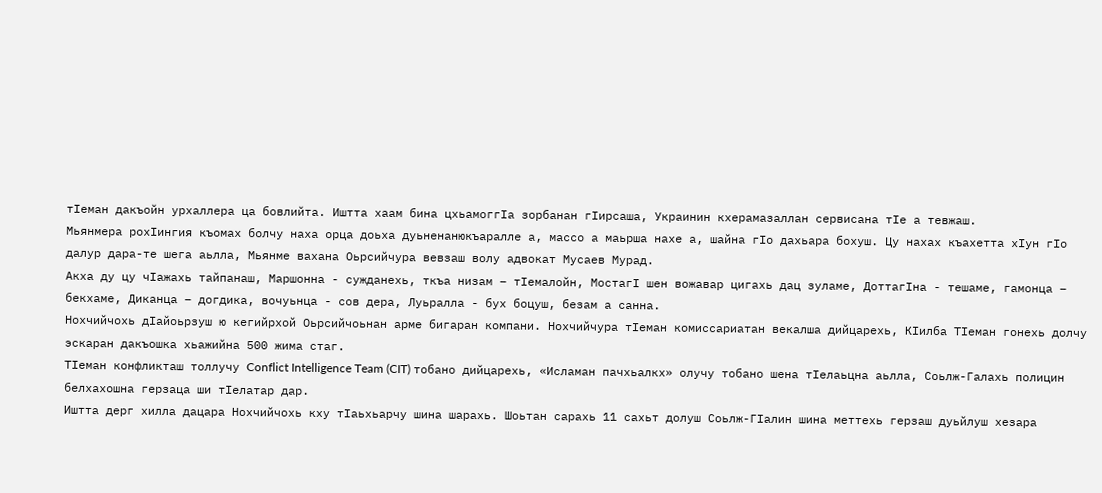тIеман дакъойн урхаллера ца бовлийта. Иштта хаам бина цхьамоггIа зорбанан гIирсаша, Украинин кхерамазаллан сервисана тIе а тевжаш.
Мьянмера рохIингия къомах болчу наха орца доьха дуьненанюкъаралле а, массо а маьрша нахе а, шайна гIо дахьара бохуш. Цу нахах къахетта хIун гIо далур дара-те шега аьлла, Мьянме вахана Оьрсийчура вевзаш волу адвокат Мусаев Мурад.
Акха ду цу чIажахь тайпанаш, Маршонна - сужданехь, ткъа низам – тIемалойн, МостагI шен вожавар цигахь дац зуламе, ДоттагIна - тешаме, гамонца – бекхаме, Диканца – догдика, вочуьнца - сов дера, Луьралла - бух боцуш, безам а санна.
Нохчийчохь дIайоьрзуш ю кегийрхой Оьрсийчоьнан арме бигаран компани. Нохчийчура тIеман комиссариатан векалша дийцарехь, КIилба ТIеман гонехь долчу эскаран дакъошка хьажийна 500 жима стаг.
ТIеман конфликташ толлучу Conflict Intelligence Team (CIT) тобано дийцарехь, «Исламан пачхьалкх» олучу тобано шена тIелаьцна аьлла, Соьлж-Галахь полицин белхахошна герзаца ши тIелатар дар.
Иштта дерг хилла дацара Нохчийчохь кху тIаьхьарчу шина шарахь. Шоьтан сарахь 11 сахьт долуш Соьлж-ГIалин шина меттехь герзаш дуьйлуш хезара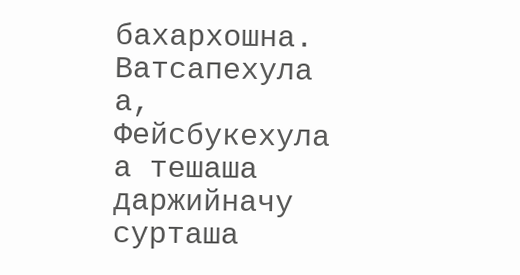бахархошна. Ватсапехула а, Фейсбукехула а тешаша даржийначу сурташа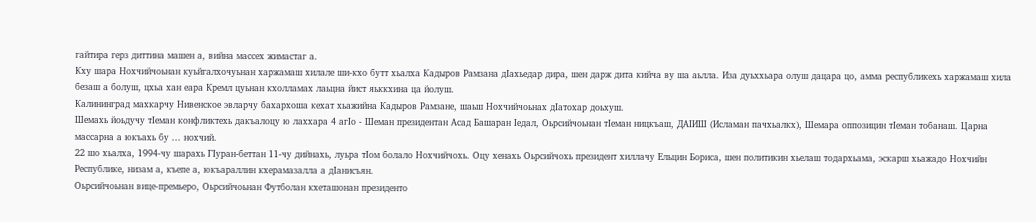гайтира герз диттина машен а, вийна массех жимастаг а.
Кху шара Нохчийчоьнан куьйгалхочуьнан харжамаш хилале ши-кхо бутт хьалха Кадыров Рамзана дIахьедар дира, шен дарж дита кийча ву ша аьлла. Иза дуьххьара олуш дацара цо, амма республикехь харжамаш хила безаш а болуш, цхьа хан еара Кремл цуьнан кхолламах лаьцна йист яьккхина ца йолуш.
Калининград махкарчу Нивенское эвларчу бахархоша кехат хьажийна Кадыров Рамзане, шаьш Нохчийчоьнах дIатохар доьхуш.
Шемахь йоьдучу тIеман конфликтехь дакъалоцу ю лаххара 4 агIо - Шеман президентан Асад Башаран Iедал, Оьрсийчоьнан тIеман ницкъаш, ДАIИШ (Исламан пачхьалкх), Шемара оппозицин тIеман тобанаш. Царна массарна а юкъахь бу ... нохчий.
22 шо хьалха, 1994-чу шарахь ГIуран-беттан 11-чу дийнахь, луьра тIом болало Нохчийчохь. Оцу хенахь Оьрсийчохь президент хиллачу Ельцин Бориса, шен политикин хьелаш тодархьама, эскарш хьажадо Нохчийн Республике, низам а, къепе а, юкъараллин кхерамазалла а дIанисъян.
Оьрсийчоьнан вице-премьеро, Оьрсийчоьнан Футболан кхеташонан президенто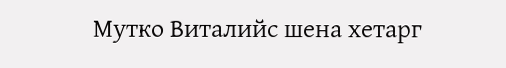Мутко Виталийс шена хетарг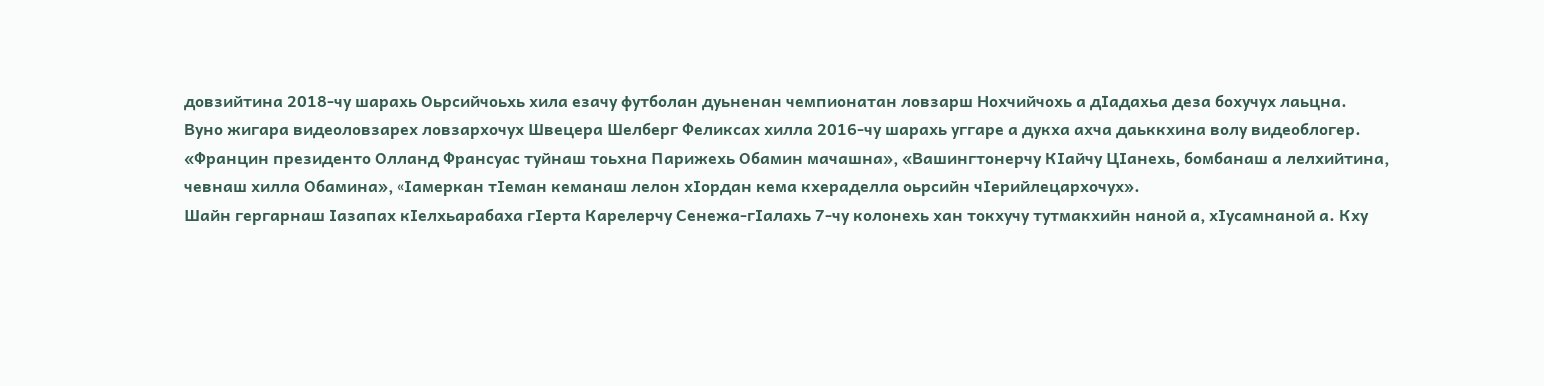довзийтина 2018-чу шарахь Оьрсийчоьхь хила езачу футболан дуьненан чемпионатан ловзарш Нохчийчохь а дIадахьа деза бохучух лаьцна.
Вуно жигара видеоловзарех ловзархочух Швецера Шелберг Феликсах хилла 2016-чу шарахь уггаре а дукха ахча даьккхина волу видеоблогер.
«Францин президенто Олланд Франсуас туйнаш тоьхна Парижехь Обамин мачашна», «Вашингтонерчу КIайчу ЦIанехь, бомбанаш а лелхийтина, чевнаш хилла Обамина», «Iамеркан тIеман кеманаш лелон хIордан кема кхераделла оьрсийн чIерийлецархочух».
Шайн гергарнаш Iазапах кIелхьарабаха гIерта Карелерчу Сенежа-гIалахь 7-чу колонехь хан токхучу тутмакхийн наной а, хIусамнаной а. Кху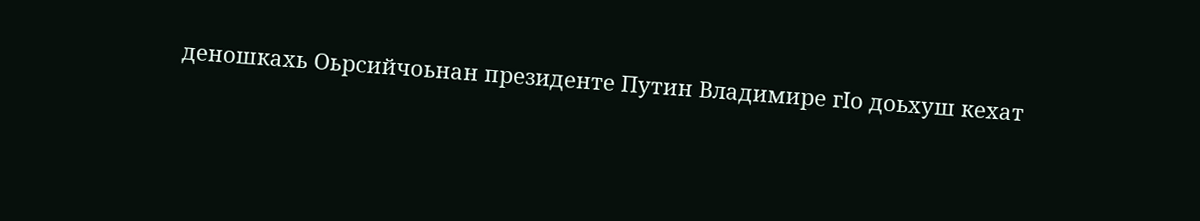деношкахь Оьрсийчоьнан президенте Путин Владимире гIо доьхуш кехат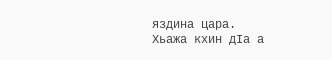яздина цара.
Хьажа кхин дIа а